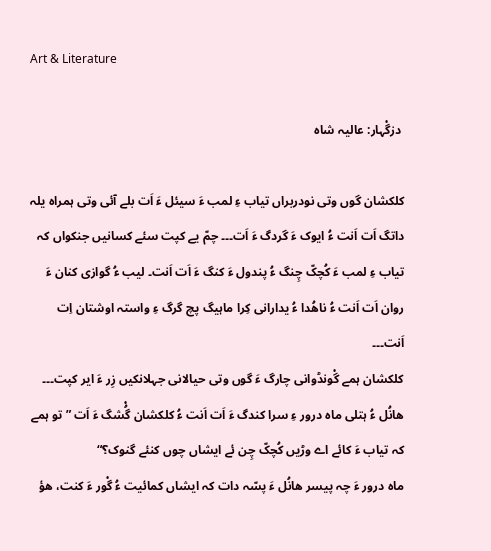Art & Literature

 دزگْہار: عالیہ شاہ

کلکشان گوں وتی نودربراں تیاب ءِ لمب ءَ سیئل ءَ اَت بلے آئی وتی ہمراہ یلہ داتگ اَت اَنت ءُ ایوک ءَ گردگ ءَ اَت۔۔۔ چمّ یے کپت سئے کسانیں جنکواں کہ تیاب ءِ لمب ءَ کُچکّ چِنگ ءُ پندول ءَ کنگ ءَ اَت اَنت۔ لیب ءُ گوازی کنان ءَ روان اَت اَنت ءُ ناھُدا ءُ یدارانی کِرا ماہیگ پچ گرگ ءِ واستہ اوشتان اِت اَنت۔۔۔
کلکشان ہمے گْونڈوانی چارگ ءَ گوں وتی حیالانی جہلانکیں زِر ءَ ایر کپت۔۔۔
ھانُل ءُ ہتلی ماہ درور ءِ سرا کندگ ءَ اَت اَنت ءُ کلکشان گُْشگ ءَ اَت ”تو ہمے کہ تیاب ءَ کائے اے وڑیں کُچکّ چِن ئے ایشاں چوں کنئے گنوک؟“
ماه درور ءَ چہ پیسر ھانُل ءَ پسّہ دات کہ ایشاں کمائیت ءُ گْور ءَ کنت، ھؤ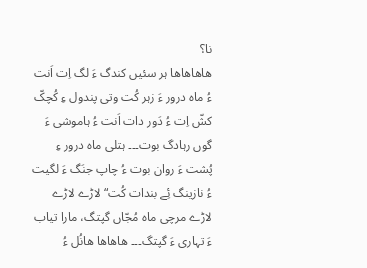نا؟
ھاھاھاھا ہر سئیں کندگ ءَ لگ اِت اَنت ءُ ماه درور ءَ زہر کُت وتی پندول ءِ کُچکّ کشّ اِت ءُ دَور دات اَنت ءُ ہاموشی ءَ گوں رہادگ بوت۔۔۔ ہتلی ماه درور ءِ پُشت ءَ روان بوت ءُ چاپ جنَگ ءَ لگیت ءُ نازینگ ئِے بندات کُت“ لاڑے لاڑے لاڑے مرچی ماہ مُجّاں گپتگ، مارا تیاب ءَ تہاری ءَ گپتگ۔۔۔ ھاھاھا ھانُل ءُ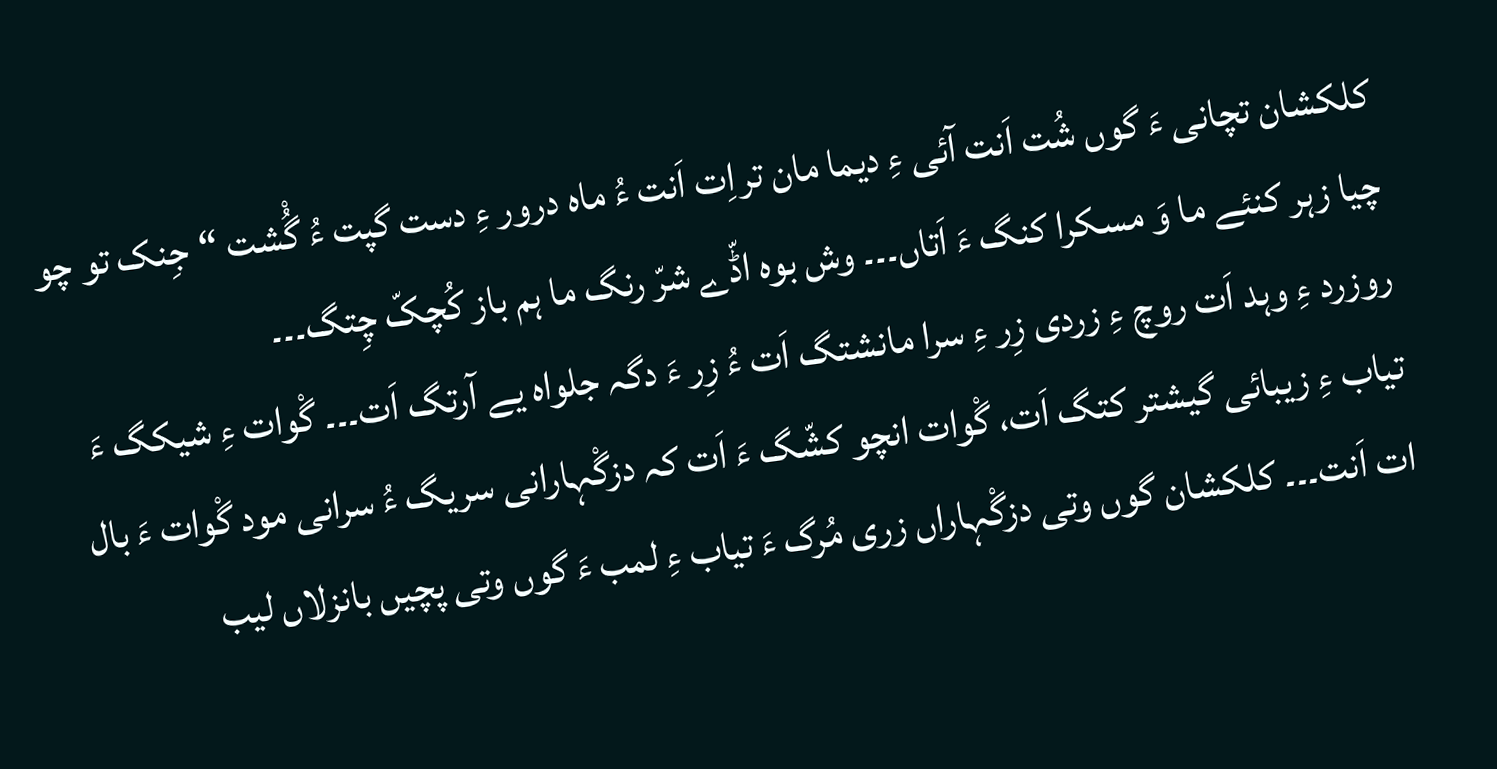کلکشان تچانی ءَ گوں شُت اَنت آئی ءِ دیما مان تراِت اَنت ءُ ماہ درور ءِ دست گپت ءُ گُْشت “جِنک تو چو چیا زہر کنئے ما وَ مسکرا کنگ ءَ اَتاں۔۔۔ وش بوہ اڈّے شرّ رنگ ما ہم باز کُچکّ چِتگ۔۔۔
روزرد ءِ وہد اَت روچ ءِ زردی زِر ءِ سرا مانشتگ اَت ءُ زِر ءَ دگہ جلواہ یے آرتگ اَت۔۔۔ گْوات ءِ شیکگ ءَ تیاب ءِ زیبائی گیشتر کتگ اَت، گْوات انچو کشّگ ءَ اَت کہ دزگْہارانی سریگ ءُ سرانی مود گْوات ءَ بال ات اَنت۔۔۔ کلکشان گوں وتی دزگْہاراں زری مُرگ ءَ تیاب ءِ لمب ءَ گوں وتی پچیں بانزلاں لیب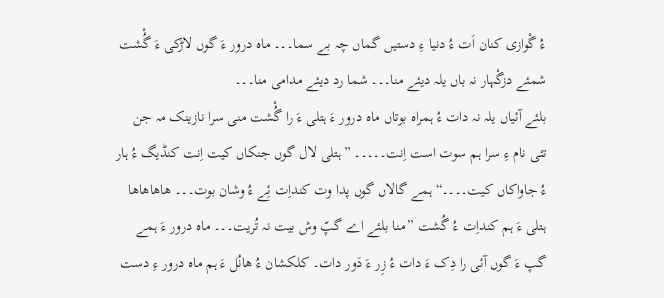ءُ گْوازی کنان اَت ءُ دنیا ءِ دستیں گماں چہ بے سما۔۔۔ ماہ درور ءَ گوں لاڑکی ءَ گُْشت شمئے دزگْہار نہ باں یلہ دیئے منا۔۔۔ شما رد دیئے مدامی منا۔۔۔
بلئے آئیاں یلہ نہ دات ءُ ہمراہ بوتاں ماہ درور ءَ ہتلی ءَ را گُْشت منی سرا نازینک مہ جن تئی نام ءِ سرا ہم سوت است اِنت۔۔۔۔۔ ”ہتلی لال گوں جنکاں کیت اِنت کنڈیگ ءُ ہار ءُ جاواکاں کیت۔۔۔۔“ ہمے گالاں گوں پدا وت کنداِت ئِے ءُ وشان بوت۔۔۔ ھاھاھاھا ہتلی ءَ ہم کنداِت ءُ گُشت ”منا بلئے اے گپّ وش بیت نہ تُریت۔۔۔ ماہ درور ءَ ہمے گپ ءَ گوں آئی را دِک ءَ دات ءُ زِر ءَ دَور دات۔ کلکشان ءُ ھانُل ءَ ہم ماہ درور ءِ دست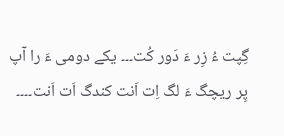گِپت ءُ زِر ءَ دَور کُت۔۔۔ یکے دومی ءَ را آپ پِر ریچگ ءَ لگ اِت اَنت کندگ اَت اَنت۔۔۔۔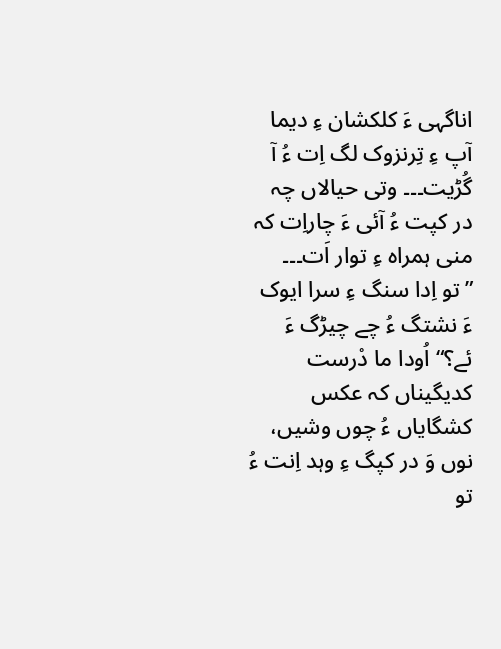اناگہی ءَ کلکشان ءِ دیما آپ ءِ تِرنزوک لگ اِت ءُ آ گُڑیت۔۔۔ وتی حیالاں چہ در کپت ءُ آئی ءَ چاراِت کہ منی ہمراہ ءِ توار اَت۔۔۔ ”تو اِدا سنگ ءِ سرا ایوک ءَ نشتگ ءُ چے چیڑگ ءَ ئے؟“ اُودا ما دْرست کدیگیناں کہ عکس کشگایاں ءُ چوں وشیں، نوں وَ در کپگ ءِ وہد اِنت ءُ تو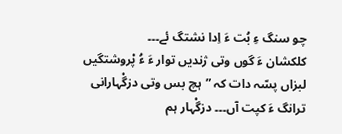چو سنگ ءِ بُت ءَ اِدا نشتگ ئے۔۔۔
کلکشان ءَ گوں وتی ژندیں توار ءَ ءُ پْروشتگیں لبزاں پسّہ دات کہ ”ہچ بس وتی دزگْہارانی ترانگ ءَ کپت آں۔۔۔ دزگْہار ہم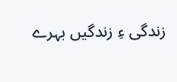زندگی ءِ زندگیں بہرے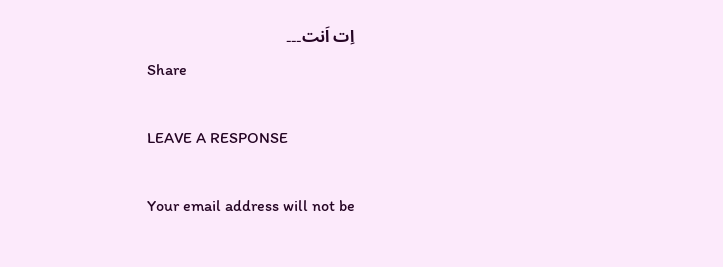اِت اَنت۔۔۔
Share

LEAVE A RESPONSE

Your email address will not be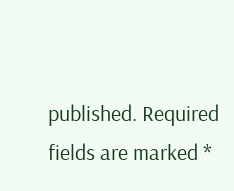published. Required fields are marked *